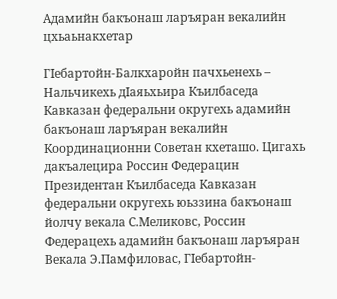Адамийн бакъонаш ларъяран векалийн цхьаьнакхетар

ГIебартойн-Балкхаройн пачхьенехь – Нальчикехь дIаяьхьира Къилбаседа Кавказан федеральни округехь адамийн бакъонаш ларъяран векалийн Координационни Советан кхеташо. Цигахь дакъалецира Россин Федерацин Президентан Къилбаседа Кавказан федеральни округехь юьззина бакъонаш йолчу векала С.Меликовс, Россин Федерацехь адамийн бакъонаш ларъяран Векала Э.Памфиловас, ГIебартойн-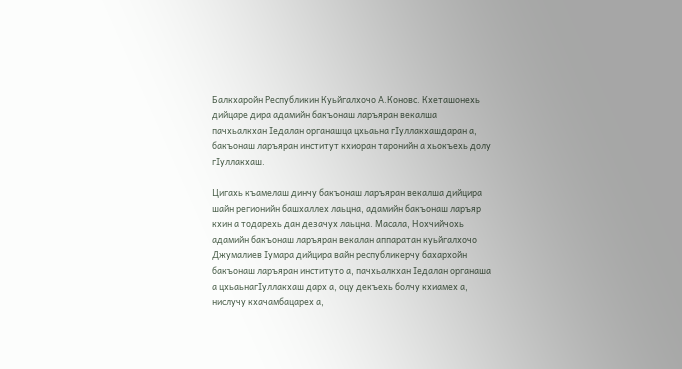Балкхаройн Республикин Куьйгалхочо А.Коновс. Кхеташонехь дийцаре дира адамийн бакъонаш ларъяран векалша пачхьалкхан Iедалан органашца цхьаьна гIуллакхашдаран а, бакъонаш ларъяран институт кхиоран таронийн а хьокъехь долу гIуллакхаш.

Цигахь къамелаш динчу бакъонаш ларъяран векалша дийцира шайн регионийн башхаллех лаьцна, адамийн бакъонаш ларъяр кхин а тодарехь дан дезачух лаьцна. Масала, Нохчийчохь адамийн бакъонаш ларъяран векалан аппаратан куьйгалхочо Джумалиев Iумара дийцира вайн республикерчу бахархойн бакъонаш ларъяран институто а, пачхьалкхан Iедалан органаша а цхьаьнагIуллакхаш дарх а, оцу декъехь болчу кхиамех а, нислучу кхачамбацарех а,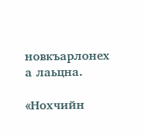новкъарлонех а лаьцна.

«Нохчийн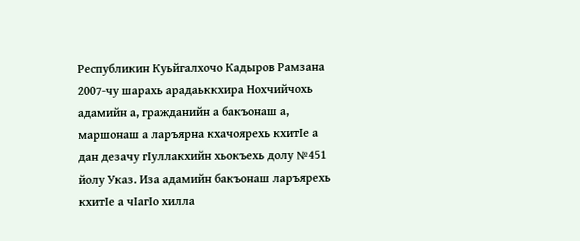Республикин Куьйгалхочо Кадыров Рамзана 2007-чу шарахь арадаьккхира Нохчийчохь адамийн а, гражданийн а бакъонаш а, маршонаш а ларъярна кхачоярехь кхитIе а дан дезачу гIуллакхийн хьокъехь долу №451 йолу Указ. Иза адамийн бакъонаш ларъярехь кхитIе а чIагIо хилла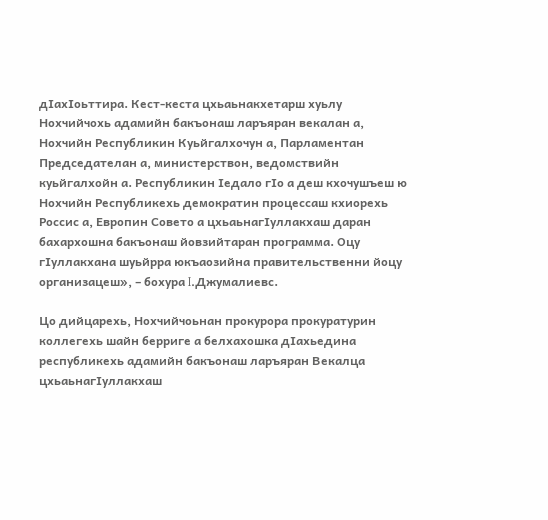дIахIоьттира. Кест-кеста цхьаьнакхетарш хуьлу Нохчийчохь адамийн бакъонаш ларъяран векалан а, Нохчийн Республикин Куьйгалхочун а, Парламентан Председателан а, министерствон, ведомствийн куьйгалхойн а. Республикин Iедало гIо а деш кхочушъеш ю Нохчийн Республикехь демократин процессаш кхиорехь Россис а, Европин Совето а цхьаьнагIуллакхаш даран бахархошна бакъонаш йовзийтаран программа. Оцу гIуллакхана шуьйрра юкъаозийна правительственни йоцу организацеш», – бохура I.Джумалиевс.

Цо дийцарехь, Нохчийчоьнан прокурора прокуратурин коллегехь шайн берриге а белхахошка дIахьедина республикехь адамийн бакъонаш ларъяран Векалца цхьаьнагIуллакхаш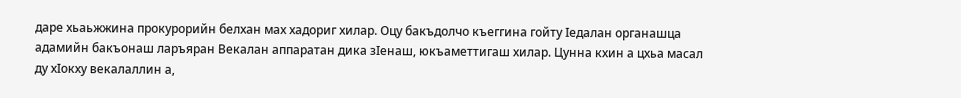даре хьаьжжина прокурорийн белхан мах хадориг хилар. Оцу бакъдолчо къеггина гойту Iедалан органашца адамийн бакъонаш ларъяран Векалан аппаратан дика зIенаш, юкъаметтигаш хилар. Цунна кхин а цхьа масал ду хIокху векалаллин а,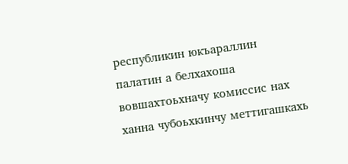республикин юкъараллин палатин а белхахоша вовшахтоьхначу комиссис нах ханна чубоьхкинчу меттигашкахь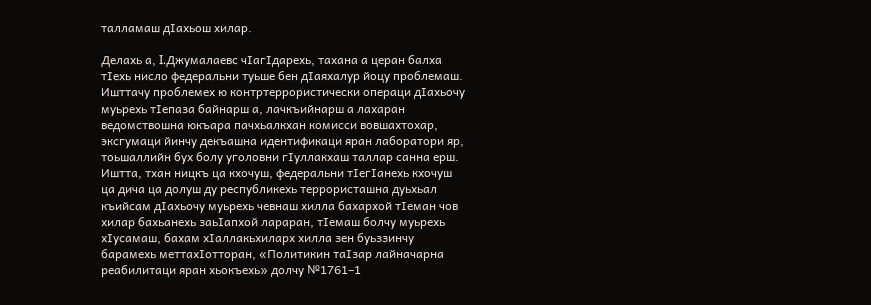талламаш дIахьош хилар.

Делахь а, I.Джумалаевс чIагIдарехь, тахана а церан балха тIехь нисло федеральни туьше бен дIаяхалур йоцу проблемаш. Ишттачу проблемех ю контртеррористически операци дIахьочу муьрехь тIепаза байнарш а, лачкъийнарш а лахаран ведомствошна юкъара пачхьалкхан комисси вовшахтохар, эксгумаци йинчу декъашна идентификаци яран лаборатори яр, тоьшаллийн бух болу уголовни гIуллакхаш таллар санна ерш. Иштта, тхан ницкъ ца кхочуш, федеральни тIегIанехь кхочуш ца дича ца долуш ду республикехь террористашна дуьхьал къийсам дIахьочу муьрехь чевнаш хилла бахархой тIеман чов хилар бахьанехь заьIапхой лараран, тIемаш болчу муьрехь хIусамаш, бахам хIаллакьхиларх хилла зен буьззинчу барамехь меттахIотторан, «Политикин таIзар лайначарна реабилитаци яран хьокъехь» долчу №1761–1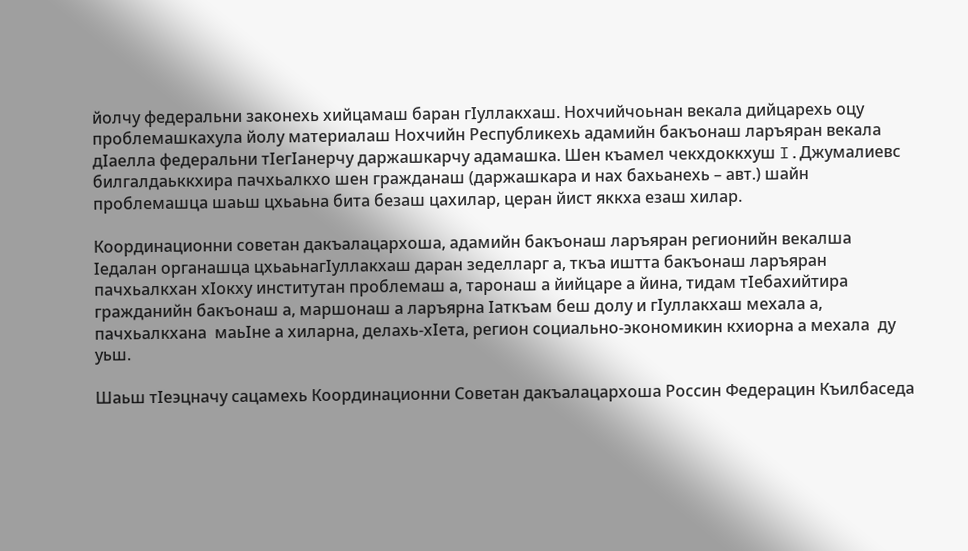йолчу федеральни законехь хийцамаш баран гIуллакхаш. Нохчийчоьнан векала дийцарехь оцу проблемашкахула йолу материалаш Нохчийн Республикехь адамийн бакъонаш ларъяран векала дIаелла федеральни тIегIанерчу даржашкарчу адамашка. Шен къамел чекхдоккхуш I.Джумалиевс билгалдаьккхира пачхьалкхо шен гражданаш (даржашкара и нах бахьанехь – авт.) шайн проблемашца шаьш цхьаьна бита безаш цахилар, церан йист яккха езаш хилар.

Координационни советан дакъалацархоша, адамийн бакъонаш ларъяран регионийн векалша Iедалан органашца цхьаьнагIуллакхаш даран зеделларг а, ткъа иштта бакъонаш ларъяран пачхьалкхан хIокху институтан проблемаш а, таронаш а йийцаре а йина, тидам тIебахийтира гражданийн бакъонаш а, маршонаш а ларъярна Iаткъам беш долу и гIуллакхаш мехала а, пачхьалкхана  маьIне а хиларна, делахь-хIета, регион социально-экономикин кхиорна а мехала  ду уьш.

Шаьш тIеэцначу сацамехь Координационни Советан дакъалацархоша Россин Федерацин Къилбаседа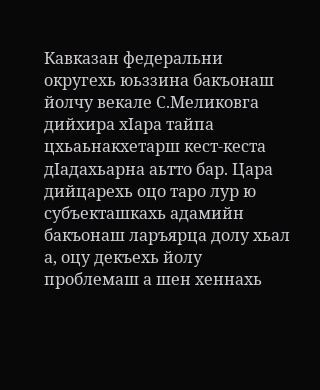Кавказан федеральни округехь юьззина бакъонаш йолчу векале С.Меликовга дийхира хIара тайпа цхьаьнакхетарш кест-кеста дIадахьарна аьтто бар. Цара дийцарехь оцо таро лур ю субъекташкахь адамийн бакъонаш ларъярца долу хьал а, оцу декъехь йолу проблемаш а шен хеннахь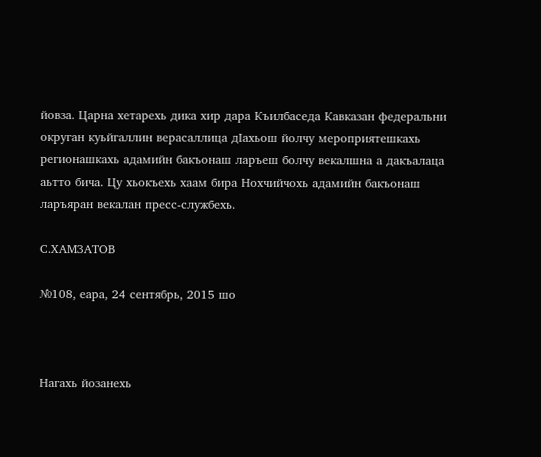йовза. Царна хетарехь дика хир дара Къилбаседа Кавказан федеральни округан куьйгаллин верасаллица дIахьош йолчу мероприятешкахь регионашкахь адамийн бакъонаш ларъеш болчу векалшна а дакъалаца аьтто бича. Цу хьокъехь хаам бира Нохчийчохь адамийн бакъонаш ларъяран векалан пресс-службехь.

С.ХАМЗАТОВ

№108, еара, 24 сентябрь, 2015 шо



Нагахь йозанехь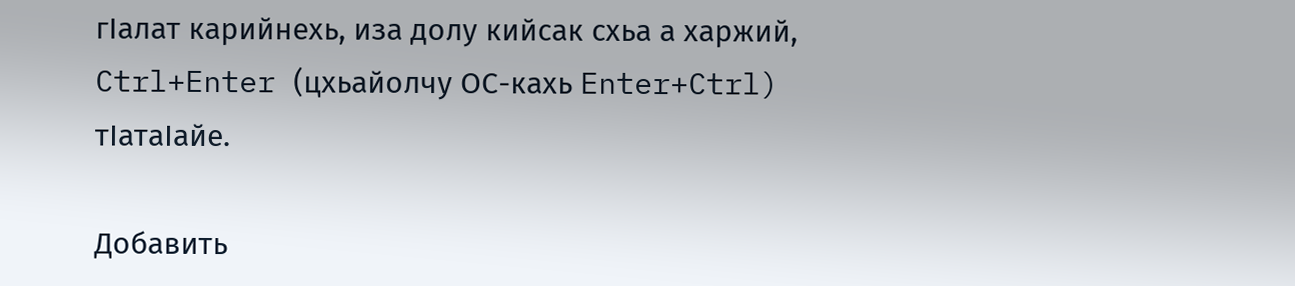гIалат карийнехь, иза долу кийсак схьа а харжий, Ctrl+Enter (цхьайолчу ОС-кахь Enter+Ctrl) тIатаIайе.

Добавить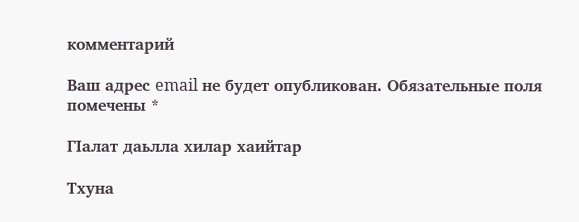комментарий

Ваш адрес email не будет опубликован. Обязательные поля помечены *

ГIалат даьлла хилар хаийтар

Тхуна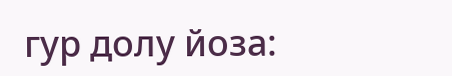гур долу йоза: